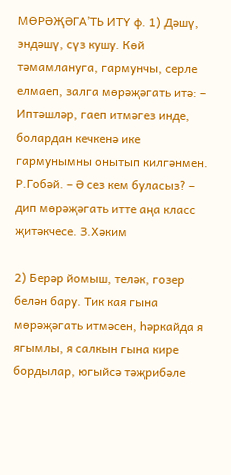МӨРӘҖӘГА’ТЬ ИТҮ ф. 1) Дәшү, эндәшү, сүз кушу. Көй тәмамлануга, гармунчы, серле елмаеп, залга мөрәҗәгать итә: – Иптәшләр, гаеп итмәгез инде, болардан кечкенә ике гармунымны онытып килгәнмен. Р.Гобәй. – Ә сез кем буласыз? – дип мөрәҗәгать итте аңа класс җитәкчесе. З.Хәким

2) Берәр йомыш, теләк, гозер белән бару. Тик кая гына мөрәҗәгать итмәсен, һәркайда я ягымлы, я салкын гына кире бордылар, югыйсә тәҗрибәле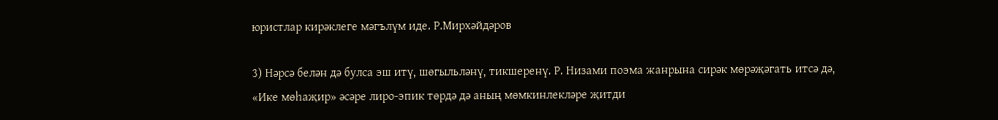юристлар кирәклеге мәгълүм иде. Р.Мирхәйдәров

3) Нәрсә белән дә булса эш итү, шөгыльләнү, тикшеренү. Р. Низами поэма жанрына сирәк мөрәҗәгать итсә дә, «Ике мөһаҗир» әсәре лиро-эпик төрдә дә аның мөмкинлекләре җитди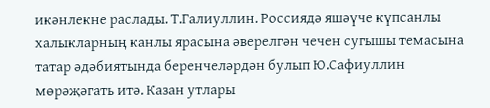икәнлекне раслады. Т.Галиуллин. Россиядә яшәүче күпсанлы халыкларның канлы ярасына әверелгән чечен сугышы темасына татар әдәбиятында беренчеләрдән булып Ю.Сафиуллин мөрәҗәгать итә. Казан утлары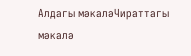Алдагы мәкаләЧираттагы мәкалә